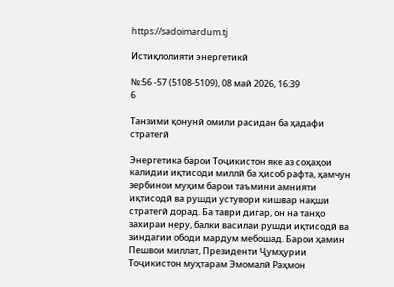https://sadoimardum.tj

Истиқлолияти энергетикӣ

№:56 -57 (5108-5109), 08 май 2026, 16:39
6

Танзими қонунӣ омили расидан ба ҳадафи стратегӣ

Энергетика барои Тоҷикистон яке аз соҳаҳои калидии иқтисоди миллӣ ба ҳисоб рафта, ҳамчун зербинои муҳим барои таъмини амнияти иқтисодӣ ва рушди устувори кишвар нақши стратегӣ дорад. Ба таври дигар, он на танҳо захираи неру, балки василаи рушди иқтисодӣ ва зиндагии ободи мардум мебошад. Барои ҳамин Пешвои миллат, Президенти Ҷумҳурии Тоҷикистон муҳтарам Эмомалӣ Раҳмон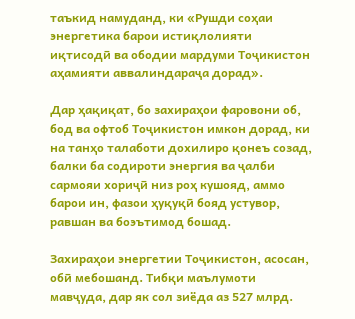таъкид намуданд, ки «Рушди соҳаи энергетика барои истиқлолияти иқтисодӣ ва ободии мардуми Тоҷикистон аҳамияти аввалиндараҷа дорад».

Дар ҳақиқат, бо захираҳои фаровони об, бод ва офтоб Тоҷикистон имкон дорад, ки на танҳо талаботи дохилиро қонеъ созад, балки ба содироти энергия ва ҷалби сармояи хориҷӣ низ роҳ кушояд, аммо барои ин, фазои ҳуқуқӣ бояд устувор, равшан ва боэътимод бошад.

Захираҳои энергетии Тоҷикистон, асосан, обӣ мебошанд. Тибқи маълумоти мавҷуда, дар як сол зиёда аз 527 млрд.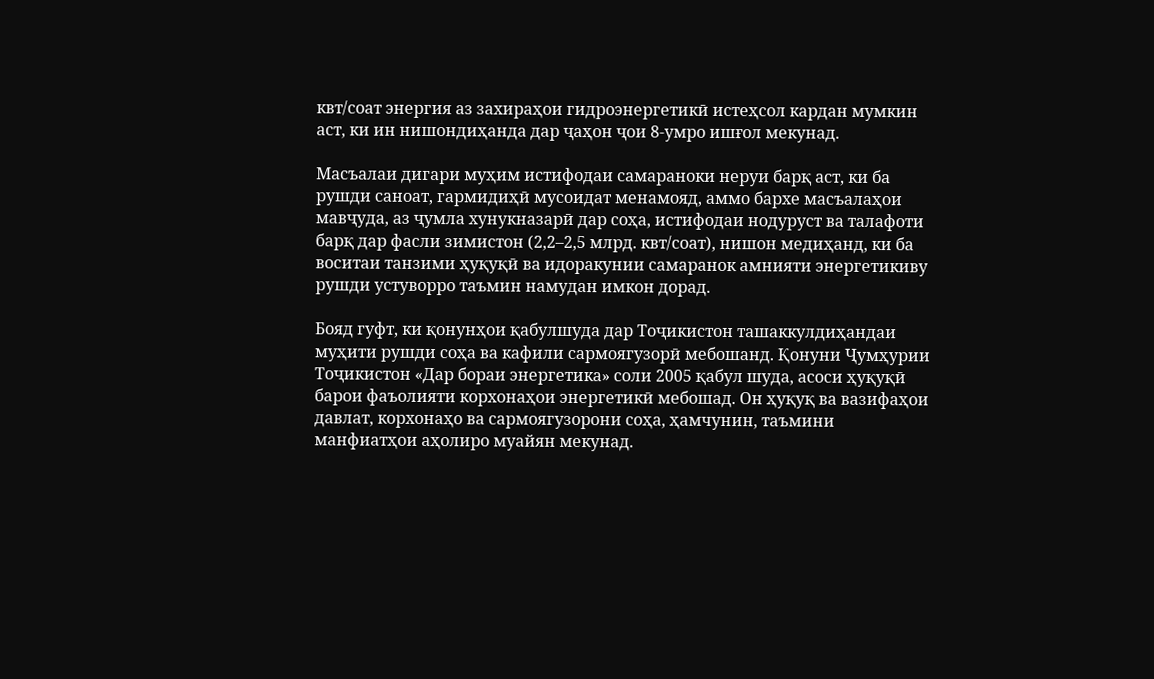квт/соат энергия аз захираҳои гидроэнергетикӣ истеҳсол кардан мумкин аст, ки ин нишондиҳанда дар ҷаҳон ҷои 8-умро ишғол мекунад.

Масъалаи дигари муҳим истифодаи самараноки неруи барқ аст, ки ба рушди саноат, гармидиҳӣ мусоидат менамояд, аммо бархе масъалаҳои мавҷуда, аз ҷумла хунукназарӣ дар соҳа, истифодаи нодуруст ва талафоти барқ дар фасли зимистон (2,2–2,5 млрд. квт/соат), нишон медиҳанд, ки ба воситаи танзими ҳуқуқӣ ва идоракунии самаранок амнияти энергетикиву рушди устуворро таъмин намудан имкон дорад.

Бояд гуфт, ки қонунҳои қабулшуда дар Тоҷикистон ташаккулдиҳандаи муҳити рушди соҳа ва кафили сармоягузорӣ мебошанд. Қонуни Ҷумҳурии Тоҷикистон «Дар бораи энергетика» соли 2005 қабул шуда, асоси ҳуқуқӣ барои фаъолияти корхонаҳои энергетикӣ мебошад. Он ҳуқуқ ва вазифаҳои давлат, корхонаҳо ва сармоягузорони соҳа, ҳамчунин, таъмини манфиатҳои аҳолиро муайян мекунад.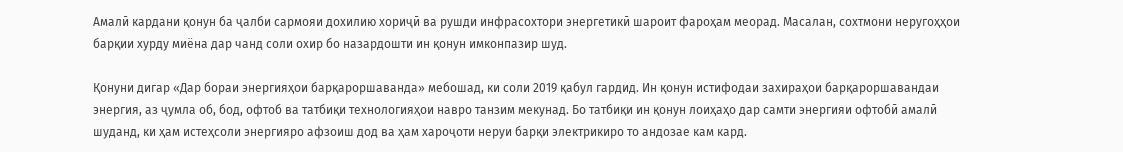Амалӣ кардани қонун ба ҷалби сармояи дохилию хориҷӣ ва рушди инфрасохтори энергетикӣ шароит фароҳам меорад. Масалан, сохтмони неругоҳҳои барқии хурду миёна дар чанд соли охир бо назардошти ин қонун имконпазир шуд.

Қонуни дигар «Дар бораи энергияҳои барқароршаванда» мебошад, ки соли 2019 қабул гардид. Ин қонун истифодаи захираҳои барқароршавандаи энергия, аз ҷумла об, бод, офтоб ва татбиқи технологияҳои навро танзим мекунад. Бо татбиқи ин қонун лоиҳаҳо дар самти энергияи офтобӣ амалӣ шуданд, ки ҳам истеҳсоли энергияро афзоиш дод ва ҳам хароҷоти неруи барқи электрикиро то андозае кам кард.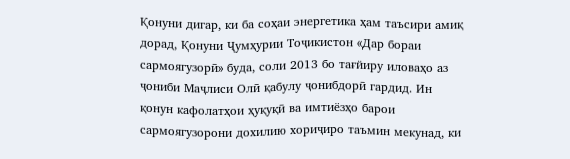Қонуни дигар, ки ба соҳаи энергетика ҳам таъсири амиқ дорад, Қонуни Ҷумҳурии Тоҷикистон «Дар бораи сармоягузорӣ» буда, соли 2013 бо тағйиру иловаҳо аз ҷониби Маҷлиси Олӣ қабулу ҷонибдорӣ гардид. Ин қонун кафолатҳои ҳуқуқӣ ва имтиёзҳо барои сармоягузорони дохилию хориҷиро таъмин мекунад, ки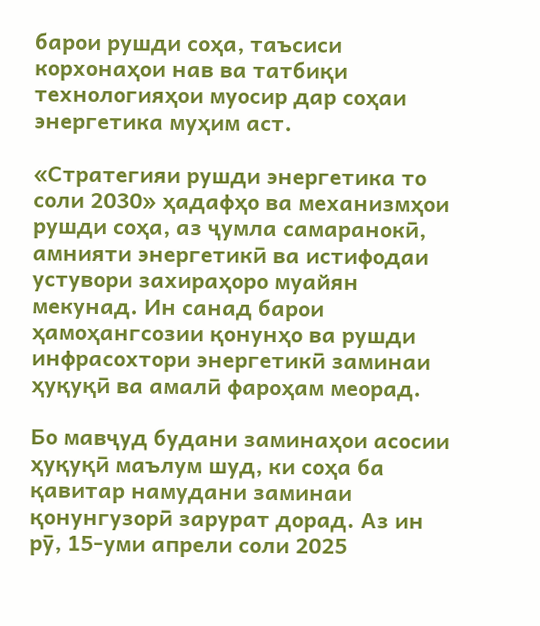барои рушди соҳа, таъсиси корхонаҳои нав ва татбиқи технологияҳои муосир дар соҳаи энергетика муҳим аст.

«Стратегияи рушди энергетика то соли 2030» ҳадафҳо ва механизмҳои рушди соҳа, аз ҷумла самаранокӣ, амнияти энергетикӣ ва истифодаи устувори захираҳоро муайян мекунад. Ин санад барои ҳамоҳангсозии қонунҳо ва рушди инфрасохтори энергетикӣ заминаи ҳуқуқӣ ва амалӣ фароҳам меорад.

Бо мавҷуд будани заминаҳои асосии ҳуқуқӣ маълум шуд, ки соҳа ба қавитар намудани заминаи қонунгузорӣ зарурат дорад. Аз ин рӯ, 15-уми апрели соли 2025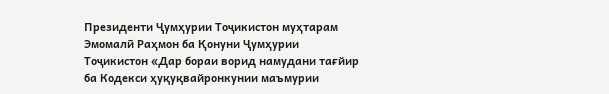Президенти Ҷумҳурии Тоҷикистон муҳтарам Эмомалӣ Раҳмон ба Қонуни Ҷумҳурии Тоҷикистон «Дар бораи ворид намудани тағйир ба Кодекси ҳуқуқвайронкунии маъмурии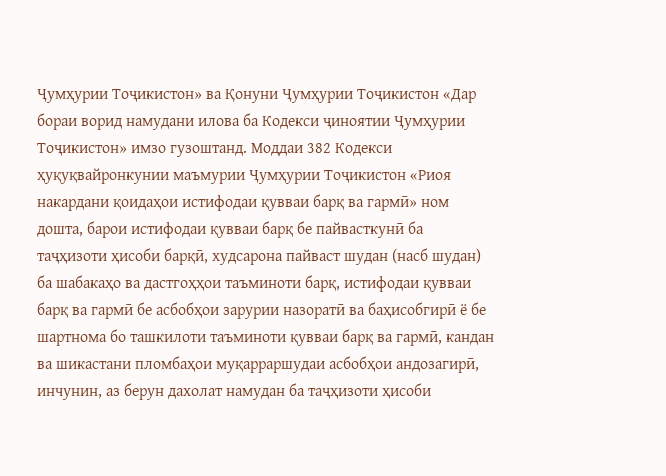Ҷумҳурии Тоҷикистон» ва Қонуни Ҷумҳурии Тоҷикистон «Дар бораи ворид намудани илова ба Кодекси ҷиноятии Ҷумҳурии Тоҷикистон» имзо гузоштанд. Моддаи 382 Кодекси ҳуқуқвайронкунии маъмурии Ҷумҳурии Тоҷикистон «Риоя накардани қоидаҳои истифодаи қувваи барқ ва гармӣ» ном дошта, барои истифодаи қувваи барқ бе пайвасткунӣ ба таҷҳизоти ҳисоби барқӣ, худсарона пайваст шудан (насб шудан) ба шабакаҳо ва дастгоҳҳои таъминоти барқ, истифодаи қувваи барқ ва гармӣ бе асбобҳои зарурии назоратӣ ва баҳисобгирӣ ё бе шартнома бо ташкилоти таъминоти қувваи барқ ва гармӣ, кандан ва шикастани пломбаҳои муқарраршудаи асбобҳои андозагирӣ, инчунин, аз берун дахолат намудан ба таҷҳизоти ҳисоби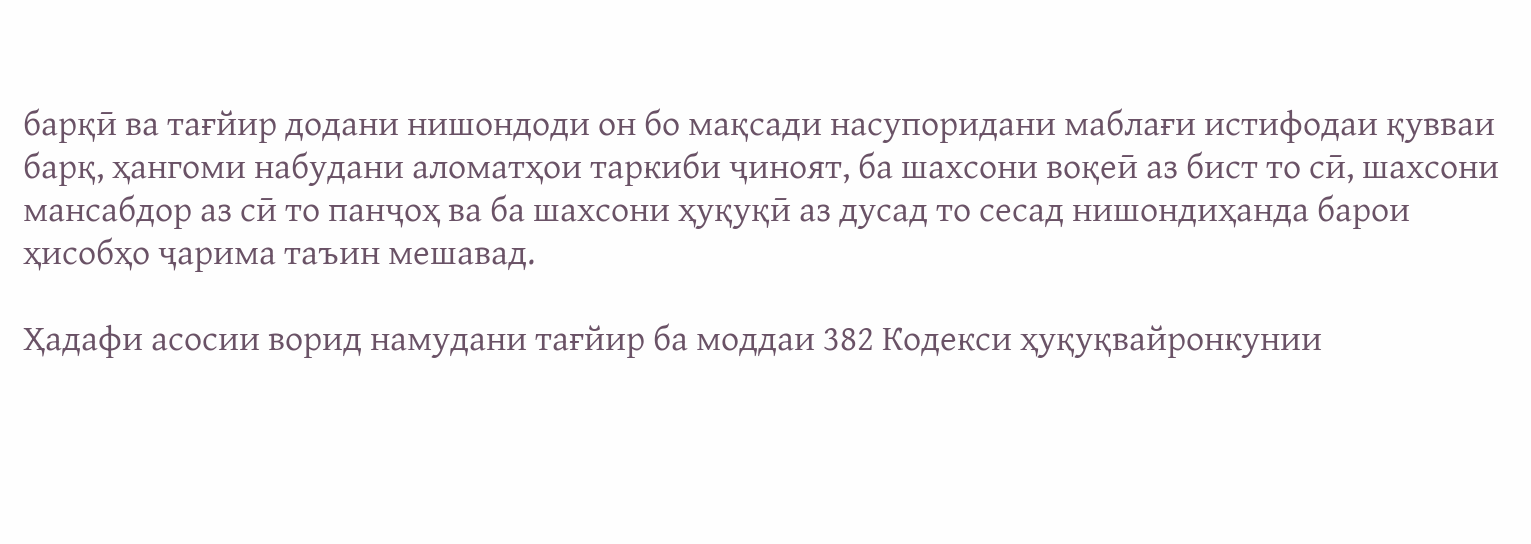барқӣ ва тағйир додани нишондоди он бо мақсади насупоридани маблағи истифодаи қувваи барқ, ҳангоми набудани аломатҳои таркиби ҷиноят, ба шахсони воқеӣ аз бист то сӣ, шахсони мансабдор аз сӣ то панҷоҳ ва ба шахсони ҳуқуқӣ аз дусад то сесад нишондиҳанда барои ҳисобҳо ҷарима таъин мешавад.

Ҳадафи асосии ворид намудани тағйир ба моддаи 382 Кодекси ҳуқуқвайронкунии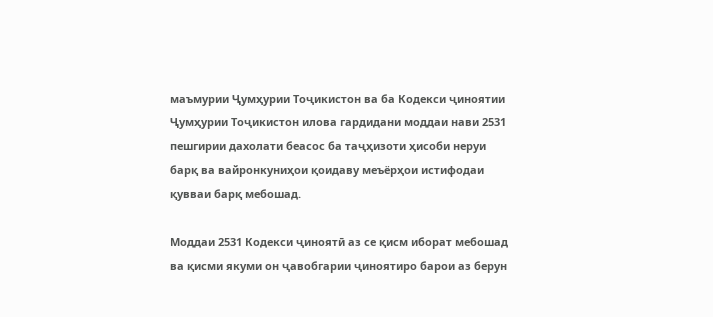маъмурии Ҷумҳурии Тоҷикистон ва ба Кодекси ҷиноятии Ҷумҳурии Тоҷикистон илова гардидани моддаи нави 2531 пешгирии дахолати беасос ба таҷҳизоти ҳисоби неруи барқ ва вайронкуниҳои қоидаву меъёрҳои истифодаи қувваи барқ мебошад.

Моддаи 2531 Кодекси ҷиноятӣ аз се қисм иборат мебошад ва қисми якуми он ҷавобгарии ҷиноятиро барои аз берун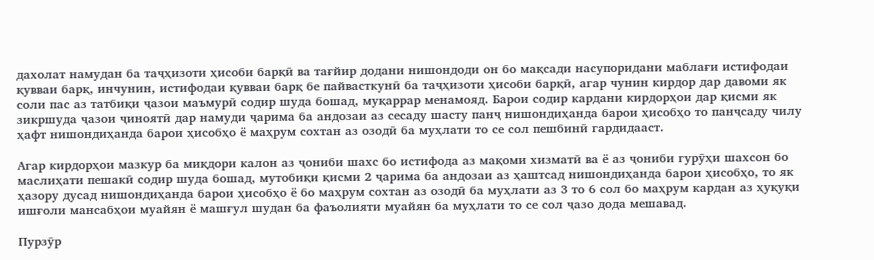дахолат намудан ба таҷҳизоти ҳисоби барқӣ ва тағйир додани нишондоди он бо мақсади насупоридани маблағи истифодаи қувваи барқ, инчунин, истифодаи қувваи барқ бе пайвасткунӣ ба таҷҳизоти ҳисоби барқӣ, агар чунин кирдор дар давоми як соли пас аз татбиқи ҷазои маъмурӣ содир шуда бошад, муқаррар менамояд. Барои содир кардани кирдорҳои дар қисми як зикршуда ҷазои ҷиноятӣ дар намуди ҷарима ба андозаи аз сесаду шасту панҷ нишондиҳанда барои ҳисобҳо то панҷсаду чилу ҳафт нишондиҳанда барои ҳисобҳо ё маҳрум сохтан аз озодӣ ба муҳлати то се сол пешбинӣ гардидааст.

Агар кирдорҳои мазкур ба миқдори калон аз ҷониби шахс бо истифода аз мақоми хизматӣ ва ё аз ҷониби гурӯҳи шахсон бо маслиҳати пешакӣ содир шуда бошад, мутобиқи қисми 2 ҷарима ба андозаи аз ҳаштсад нишондиҳанда барои ҳисобҳо, то як ҳазору дусад нишондиҳанда барои ҳисобҳо ё бо маҳрум сохтан аз озодӣ ба муҳлати аз 3 то 6 сол бо маҳрум кардан аз ҳуқуқи ишғоли мансабҳои муайян ё машғул шудан ба фаъолияти муайян ба муҳлати то се сол ҷазо дода мешавад.

Пурзӯр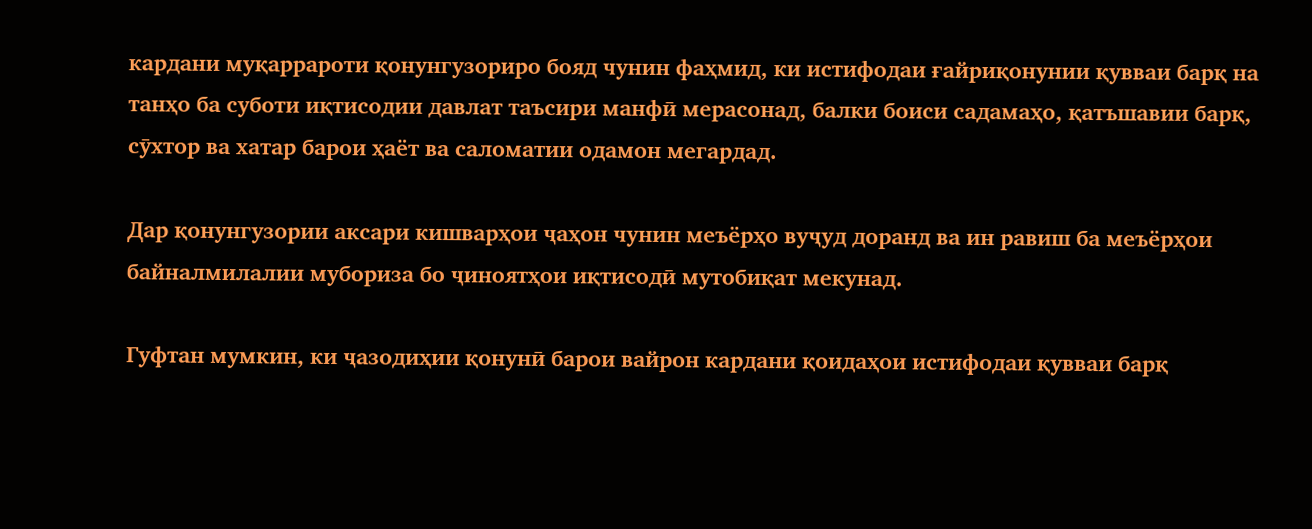кардани муқаррароти қонунгузориро бояд чунин фаҳмид, ки истифодаи ғайриқонунии қувваи барқ на танҳо ба суботи иқтисодии давлат таъсири манфӣ мерасонад, балки боиси садамаҳо, қатъшавии барқ, сӯхтор ва хатар барои ҳаёт ва саломатии одамон мегардад.

Дар қонунгузории аксари кишварҳои ҷаҳон чунин меъёрҳо вуҷуд доранд ва ин равиш ба меъёрҳои байналмилалии мубориза бо ҷиноятҳои иқтисодӣ мутобиқат мекунад.

Гуфтан мумкин, ки ҷазодиҳии қонунӣ барои вайрон кардани қоидаҳои истифодаи қувваи барқ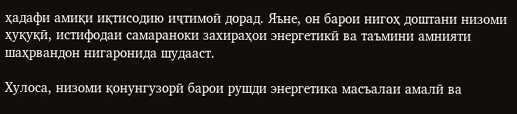ҳадафи амиқи иқтисодию иҷтимоӣ дорад. Яъне, он барои нигоҳ доштани низоми ҳуқуқӣ, истифодаи самараноки захираҳои энергетикӣ ва таъмини амнияти шаҳрвандон нигаронида шудааст.

Хулоса, низоми қонунгузорӣ барои рушди энергетика масъалаи амалӣ ва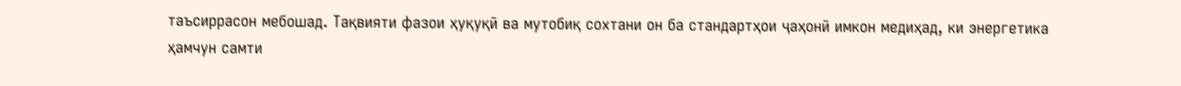таъсиррасон мебошад. Тақвияти фазои ҳуқуқӣ ва мутобиқ сохтани он ба стандартҳои ҷаҳонӣ имкон медиҳад, ки энергетика ҳамчун самти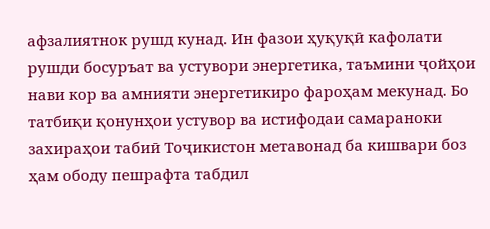афзалиятнок рушд кунад. Ин фазои ҳуқуқӣ кафолати рушди босуръат ва устувори энергетика, таъмини ҷойҳои нави кор ва амнияти энергетикиро фароҳам мекунад. Бо татбиқи қонунҳои устувор ва истифодаи самараноки захираҳои табиӣ Тоҷикистон метавонад ба кишвари боз ҳам ободу пешрафта табдил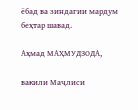ёбад ва зиндагии мардум беҳтар шавад.

Аҳмад МАҲМУДЗОДА,

вакили Маҷлиси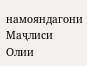намояндагони Маҷлиси Олии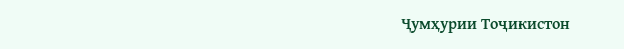Ҷумҳурии Тоҷикистон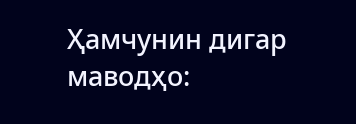Ҳамчунин дигар маводҳо: